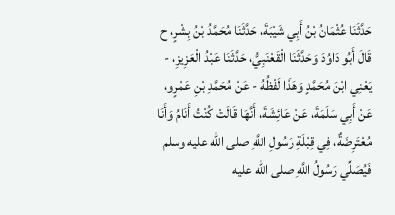حَدَّثَنَا عُثْمَانُ بْنُ أَبِي شَيْبَةَ، حَدَّثَنَا مُحَمَّدُ بْنُ بِشْرٍ، ح قَالَ أَبُو دَاوُدَ وَحَدَّثَنَا الْقَعْنَبِيُّ، حَدَّثَنَا عَبْدُ الْعَزِيزِ، - يَعْنِي ابْنَ مُحَمَّدٍ وَهَذَا لَفْظُهُ - عَنْ مُحَمَّدِ بْنِ عَمْرٍو، عَنْ أَبِي سَلَمَةَ، عَنْ عَائِشَةَ، أَنَّهَا قَالَتْ كُنْتُ أَنَامُ وَأَنَا مُعْتَرِضَةٌ، فِي قِبْلَةِ رَسُولِ اللَّهِ صلى الله عليه وسلم فَيُصَلِّي رَسُولُ اللَّهِ صلى الله عليه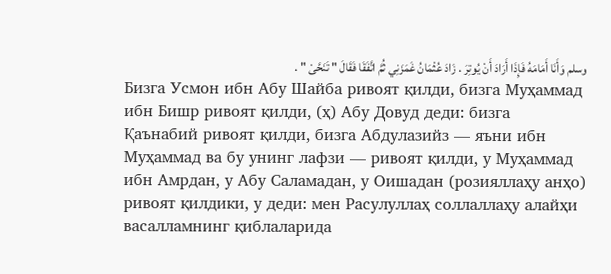وسلم وَأَنَا أَمَامَهُ فَإِذَا أَرَادَ أَنْ يُوتِرَ . زَادَ عُثْمَانُ غَمَزَنِي ثُمَّ اتَّفَقَا فَقَالَ " تَنَحَّىْ " .
Бизга Усмон ибн Абу Шайба ривоят қилди, бизга Муҳаммад ибн Бишр ривоят қилди, (ҳ) Абу Довуд деди: бизга Қаънабий ривоят қилди, бизга Абдулазийз — яъни ибн Муҳаммад ва бу унинг лафзи — ривоят қилди, у Муҳаммад ибн Амрдан, у Абу Саламадан, у Оишадан (розияллаҳу анҳо) ривоят қилдики, у деди: мен Расулуллаҳ соллаллаҳу алайҳи васалламнинг қиблаларида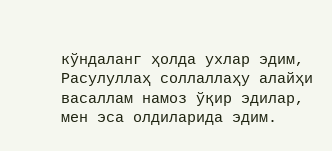кўндаланг ҳолда ухлар эдим, Расулуллаҳ соллаллаҳу алайҳи васаллам намоз ўқир эдилар, мен эса олдиларида эдим.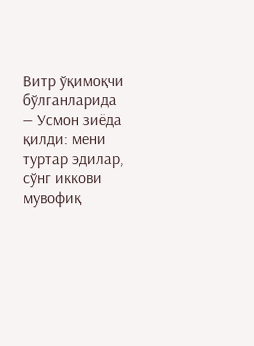Витр ўқимоқчи бўлганларида — Усмон зиёда қилди: мени туртар эдилар, сўнг иккови мувофиқ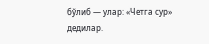бўлиб — улар: «Четга сур» дедилар.